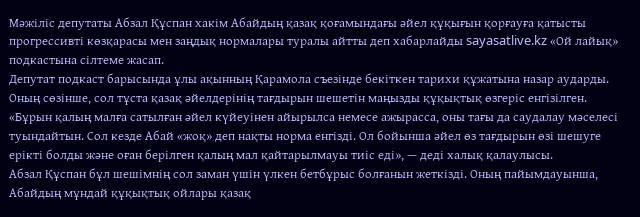Мәжіліс депутаты Абзал Құспан хакім Абайдың қазақ қоғамындағы әйел құқығын қорғауға қатысты прогрессивті көзқарасы мен заңдық нормалары туралы айтты деп хабарлайды sayasatlive.kz «Ой лайық» подкастына сілтеме жасап.
Депутат подкаст барысында ұлы ақынның Қарамола съезінде бекіткен тарихи құжатына назар аударды. Оның сөзінше, сол тұста қазақ әйелдерінің тағдырын шешетін маңызды құқықтық өзгеріс енгізілген.
«Бұрын қалың малға сатылған әйел күйеуінен айырылса немесе ажырасса, оны тағы да саудалау мәселесі туындайтын. Сол кезде Абай «жоқ» деп нақты норма енгізді. Ол бойынша әйел өз тағдырын өзі шешуге ерікті болды және оған берілген қалың мал қайтарылмауы тиіс еді», — деді халық қалаулысы.
Абзал Құспан бұл шешімнің сол заман үшін үлкен бетбұрыс болғанын жеткізді. Оның пайымдауынша, Абайдың мұндай құқықтық ойлары қазақ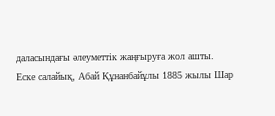даласындағы әлеуметтік жаңғыруға жол ашты.
Еске салайық, Абай Құнанбайұлы 1885 жылы Шар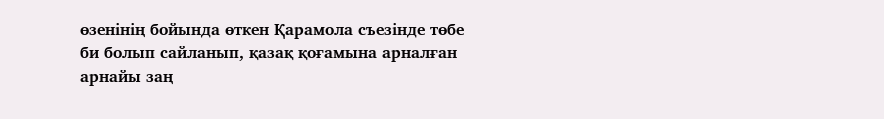өзенінің бойында өткен Қарамола съезінде төбе би болып сайланып, қазақ қоғамына арналған арнайы заң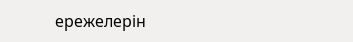ережелерін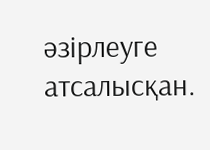әзірлеуге атсалысқан.